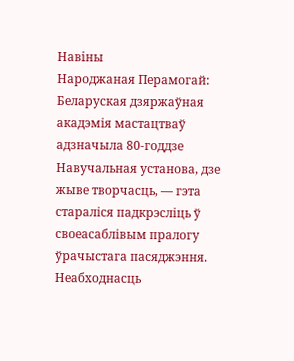Навiны
Народжаная Перамогай: Беларуская дзяржаўная акадэмія мастацтваў адзначыла 80-годдзе
Навучальная установа, дзе жыве творчасць, — гэта стараліся падкрэсліць ў своеасаблівым пралогу ўрачыстага пасяджэння. Неабходнасць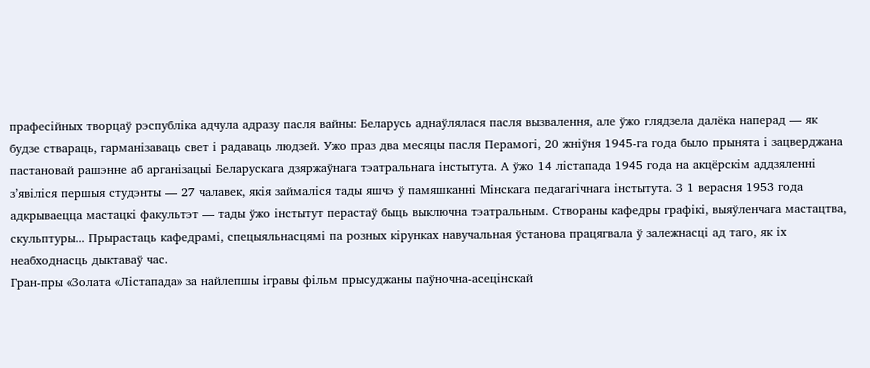прафесійных творцаў рэспубліка адчула адразу пасля вайны: Беларусь аднаўлялася пасля вызвалення, але ўжо глядзела далёка наперад — як будзе ствараць, гарманізаваць свет і радаваць людзей. Ужо праз два месяцы пасля Перамогі, 20 жніўня 1945-га года было прынята і зацверджана пастановай рашэнне аб арганізацыі Беларускага дзяржаўнага тэатральнага інстытута. А ўжо 14 лістапада 1945 года на акцёрскім аддзяленні з’явіліся першыя студэнты — 27 чалавек, якія займаліся тады яшчэ ў памяшканні Мінскага педагагічнага інстытута. З 1 верасня 1953 года адкрываецца мастацкі факультэт — тады ўжо інстытут перастаў быць выключна тэатральным. Створаны кафедры графікі, выяўленчага мастацтва, скульптуры... Прырастаць кафедрамі, спецыяльнасцямі па розных кірунках навучальная ўстанова працягвала ў залежнасці ад таго, як іх неабходнасць дыктаваў час.
Гран-пры «Золата «Лістапада» за найлепшы ігравы фільм прысуджаны паўночна-асецінскай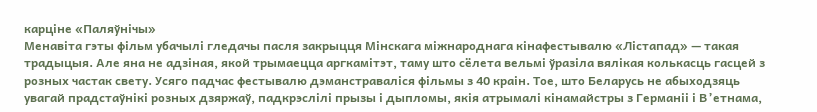карціне «Паляўнічы»
Менавіта гэты фільм убачылі гледачы пасля закрыцця Мінскага міжнароднага кінафестывалю «Лістапад» — такая традыцыя. Але яна не адзіная, якой трымаецца аргкамітэт, таму што сёлета вельмі ўразіла вялікая колькасць гасцей з розных частак свету. Усяго падчас фестывалю дэманстраваліся фільмы з 40 краін. Тое, што Беларусь не абыходзяць увагай прадстаўнікі розных дзяржаў, падкрэслілі прызы і дыпломы, якія атрымалі кінамайстры з Германіі і В’етнама,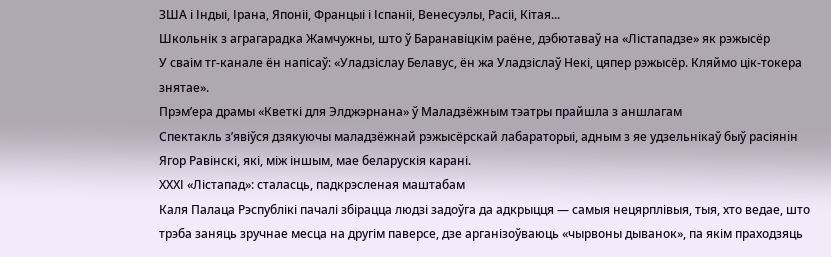ЗША і Індыі, Ірана, Японіі, Францыі і Іспаніі, Венесуэлы, Расіі, Кітая...
Школьнік з аграгарадка Жамчужны, што ў Баранавіцкім раёне, дэбютаваў на «Лістападзе» як рэжысёр
У сваім тг-канале ён напісаў: «Уладзіслау Белавус, ён жа Уладзіслаў Некі, цяпер рэжысёр. Кляймо цік-токера знятае».
Прэм’ера драмы «Кветкі для Элджэрнана» ў Маладзёжным тэатры прайшла з аншлагам
Спектакль з’явіўся дзякуючы маладзёжнай рэжысёрскай лабараторыі, адным з яе удзельнікаў быў расіянiн Ягор Равінскі, які, між іншым, мае беларускія карані.
ХХХІ «Лістапад»: сталасць, падкрэсленая маштабам
Каля Палаца Рэспублікі пачалі збірацца людзі задоўга да адкрыцця — самыя нецярплівыя, тыя, хто ведае, што трэба заняць зручнае месца на другім паверсе, дзе арганізоўваюць «чырвоны дыванок», па якім праходзяць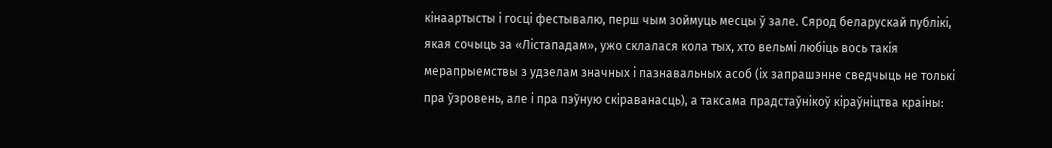кінаартысты і госці фестывалю, перш чым зоймуць месцы ў зале. Сярод беларускай публікі, якая сочыць за «Лістападам», ужо склалася кола тых, хто вельмі любіць вось такія мерапрыемствы з удзелам значных і пазнавальных асоб (іх запрашэнне сведчыць не толькі пра ўзровень, але і пра пэўную скіраванасць), а таксама прадстаўнікоў кіраўніцтва краіны: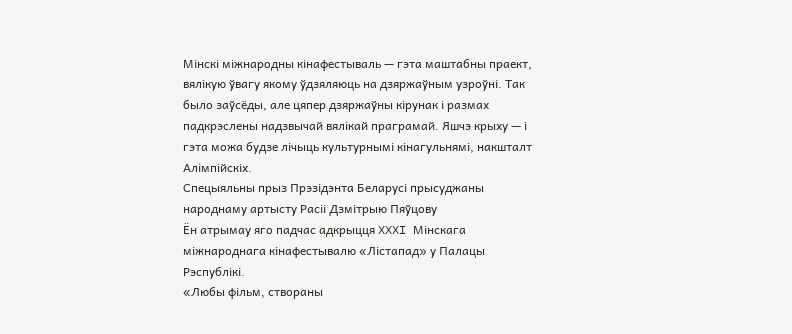Мінскі міжнародны кінафестываль — гэта маштабны праект, вялікую ўвагу якому ўдзяляюць на дзяржаўным узроўні. Так было заўсёды, але цяпер дзяржаўны кірунак і размах падкрэслены надзвычай вялікай праграмай. Яшчэ крыху — і гэта можа будзе лічыць культурнымі кінагульнямі, накшталт Алімпійскіх.
Спецыяльны прыз Прэзiдэнта Беларусi прысуджаны народнаму артысту Расii Дзмiтрыю Пяўцову
Ён атрымау яго падчас адкрыцця XXXI Мінскага міжнароднага кінафестывалю «Лістапад» у Палацы Рэспублікі.
«Любы фільм, створаны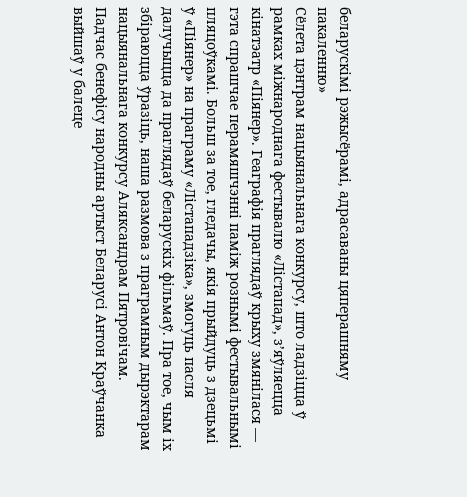беларускімі рэжысёрамі, адрасаваны цяперашняму пакаленню»
Сёлета цэнтрам нацыянальнага конкурсу, што ладзіцца ў рамках міжнароднага фестывалю «Лістапад», з’яўляецца кінатэатр «Піянер». Геаграфія праглядаў крыху змянілася — гэта спрашчае перамяшчэнні паміж рознымі фестывальнымі пляцоўкамі. Больш за тое, гледачы, якія прыйдуць з дзецьмі ў «Піянер» на праграму «Лістападзіка», змогуць пасля далучыцца да праглядаў беларускіх фільмаў. Пра тое, чым іх збіраюцца ўразіць, наша размова з праграмным дырэктарам нацыянальнага конкурсу Аляксандрам Пятровічам.
Падчас бенефісу народны артыст Беларусі Антон Краўчанка выйшаў у балеце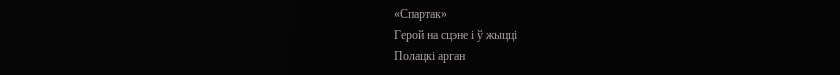«Спартак»
Герой на сцэне і ў жыцці
Полацкі арган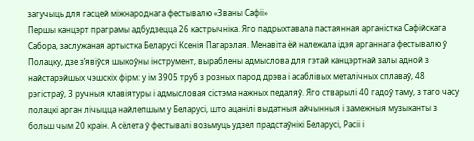загучыць для гасцей міжнароднага фестывалю «Званы Сафіі»
Першы канцэрт праграмы адбудзецца 26 кастрычніка. Яго падрыхтавала пастаянная арганістка Сафійскага Сабора, заслужаная артыстка Беларусі Ксенія Пагарэлая. Менавіта ёй належала ідэя арганнага фестывалю ў Полацку, дзе з’явіўся шыкоўны інструмент, выраблены адмыслова для гэтай канцэртнай залы адной з найстарэйшых чэшскіх фірм: у ім 3905 труб з розных парод дрэва і асаблівых металічных сплаваў, 48 рэгістраў, 3 ручныя клавіятуры і адмысловая сістэма нажных педаляў. Яго стварылі 40 гадоў таму, з таго часу полацкі арган лічыцца найлепшым у Беларусі, што ацанілі выдатныя айчынныя і замежныя музыканты з больш чым 20 краін. А сёлета ў фестывалі возьмуць удзел прадстаўнікі Беларусі, Расіі і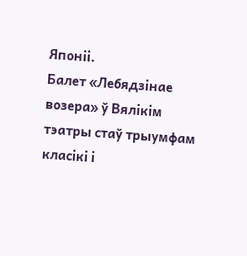Японіі.
Балет «Лебядзінае возера» ў Вялікім тэатры стаў трыумфам класікі і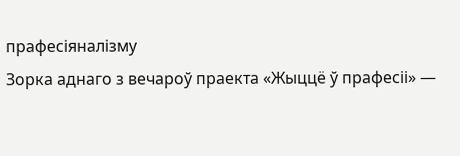прафесіяналізму
Зорка аднаго з вечароў праекта «Жыццё ў прафесіі» —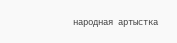народная артыстка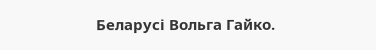Беларусі Вольга Гайко.